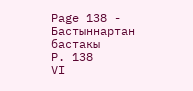Page 138 - Бастыннартан бастакы
P. 138
VI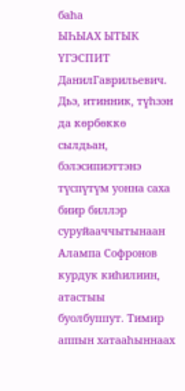баһа
ЫҺЫАХ ЫТЫК ҮГЭСПИТ
ДанилГаврильевич. Дьэ, итинник, түһээн да көрбөккө сылдьан, бэлэсипиэттэнэ
түспүтүм уонна саха биир биллэр суруйааччытынаан Алампа Софронов курдук киһилиин, атастыы
буолбуппут. Тимир аппын хатааһыннаах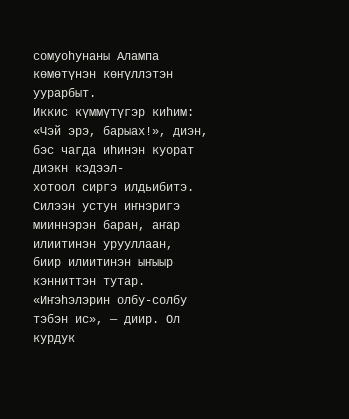сомуоһунаны Алампа көмөтүнэн көҥүллэтэн уурарбыт.
Иккис күммүтүгэр киһим: «Чэй эрэ, барыах!», диэн, бэс чагда иһинэн куорат диэкн кэдээл-
хотоол сиргэ илдьибитэ. Силээн устун иҥнэригэ мииннэрэн баран, аҥар илиитинэн урууллаан,
биир илиитинэн ыҥыыр кэнниттэн тутар. «Иҥэһэлэрин олбу-солбу тэбэн ис», — диир. Ол курдук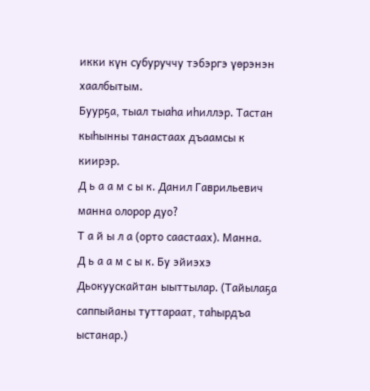икки күн субуруччу тэбэргэ үөрэнэн хаалбытым.
Буурҕа, тыал тыаһа иһиллэр. Тастан кыһынны танастаах дъаамсы к киирэр.
Д ь а а м с ы к. Данил Гаврильевич манна олорор дуо?
Т а й ы л а (орто саастаах). Манна.
Д ь а а м с ы к. Бу эйиэхэ Дьокуускайтан ыыттылар. (Тайылаҕа саппыйаны туттараат, таһырдъа
ыстанар.)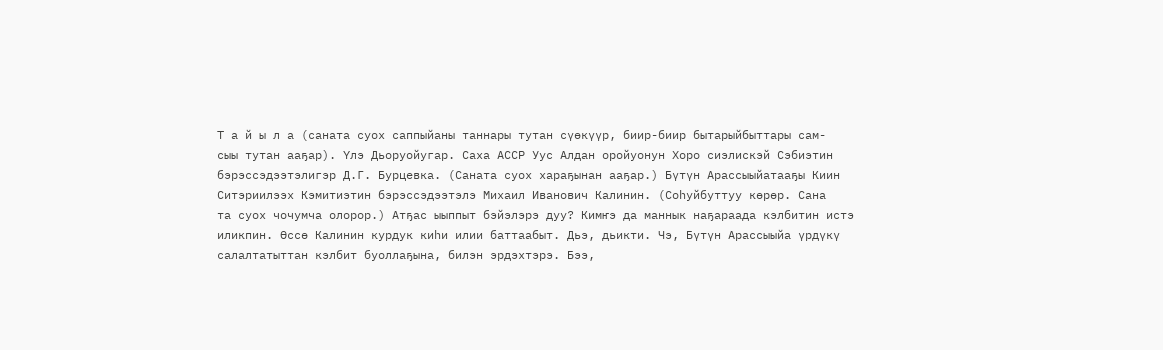Т а й ы л а (саната суох саппыйаны таннары тутан сүөкүүр, биир-биир бытарыйбыттары сам-
сыы тутан ааҕар). Үлэ Дьоруойугар. Саха АССР Уус Алдан оройуонун Хоро сиэлискэй Сэбиэтин
бэрэссэдээтэлигэр Д.Г. Бурцевка. (Саната суох хараҕынан ааҕар.) Бүтүн Арассыыйатааҕы Киин
Ситэриилээх Кэмитиэтин бэрэссэдээтэлэ Михаил Иванович Калинин. (Соһуйбуттуу көрөр. Сана
та суох чочумча олорор.) Атҕас ыыппыт бэйэлэрэ дуу? Кимҥэ да маннык наҕараада кэлбитин истэ
иликпин. Өссө Калинин курдук киһи илии баттаабыт. Дьэ, дьикти. Чэ, Бүтүн Арассыыйа үрдүкү
салалтатыттан кэлбит буоллаҕына, билэн эрдэхтэрэ. Бээ,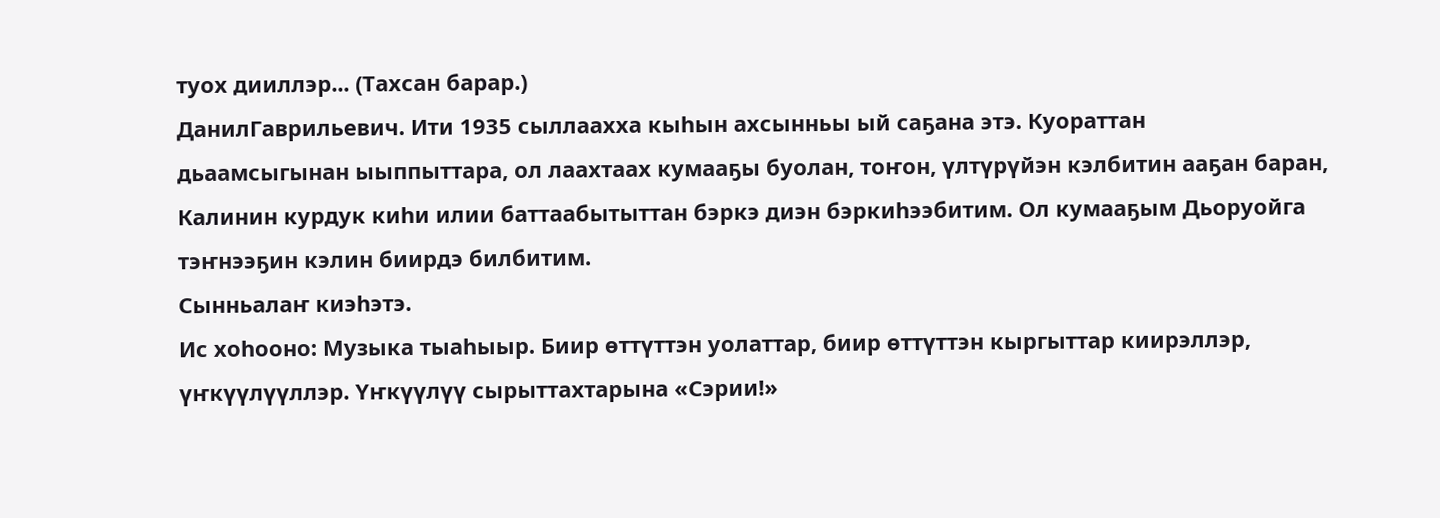туох дииллэр... (Тахсан барар.)
ДанилГаврильевич. Ити 1935 сыллаахха кыһын ахсынньы ый саҕана этэ. Куораттан
дьаамсыгынан ыыппыттара, ол лаахтаах кумааҕы буолан, тоҥон, үлтүрүйэн кэлбитин ааҕан баран,
Калинин курдук киһи илии баттаабытыттан бэркэ диэн бэркиһээбитим. Ол кумааҕым Дьоруойга
тэҥнээҕин кэлин биирдэ билбитим.
Сынньалаҥ киэһэтэ.
Ис хоһооно: Музыка тыаһыыр. Биир өттүттэн уолаттар, биир өттүттэн кыргыттар киирэллэр,
үҥкүүлүүллэр. Үҥкүүлүү сырыттахтарына «Сэрии!»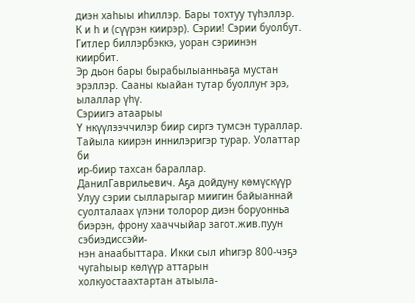диэн хаһыы иһиллэр. Бары тохтуу түһэллэр.
К и һ и (сүүрэн киирэр). Сэрии! Сэрии буолбут. Гитлер биллэрбэккэ, уоран сэриинэн киирбит.
Эр дьон бары бырабылыанньаҕа мустан эрэллэр. Сааны кыайан тутар буоллуҥ эрэ, ылаллар үһү.
Сэриигэ атаарыы
Ү нкүүлээччилэр биир сиргэ тумсэн тураллар. Тайыла киирэн иннилэригэр турар. Уолаттар би
ир-биир тахсан бараллар.
ДанилГаврильевич. Аҕа дойдуну көмүскүүр Улуу сэрии сылларыгар миигин байыаннай
суолталаах үлэни толорор диэн боруонньа биэрэн, фрону хааччыйар загот.жив.пуун сэбиэдиссэйи-
нэн анаабыттара. Икки сыл иһигэр 800-чэҕэ чугаһыыр көлүүр аттарын холкуостаахтартан атыыла-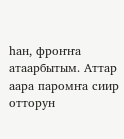һан, фроҥҥа атаарбытым. Аттар аара паромҥа сиир отторун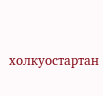холкуостартан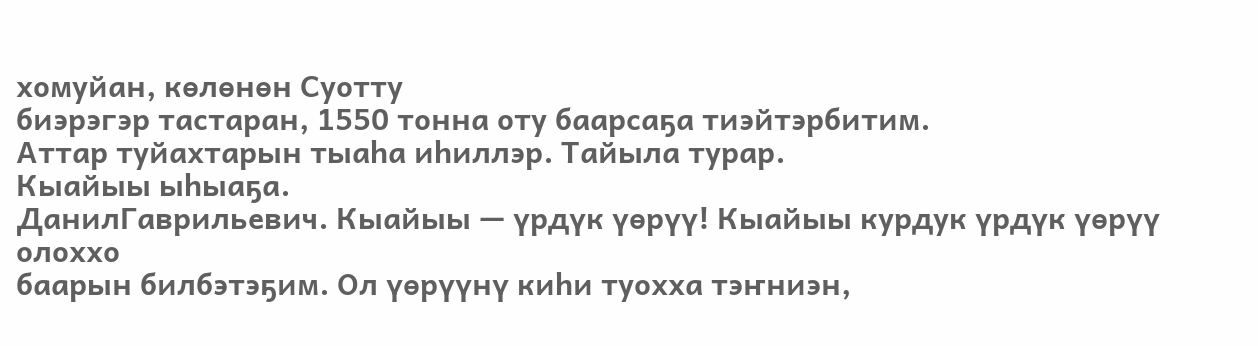хомуйан, көлөнөн Суотту
биэрэгэр тастаран, 1550 тонна оту баарсаҕа тиэйтэрбитим.
Аттар туйахтарын тыаһа иһиллэр. Тайыла турар.
Кыайыы ыһыаҕа.
ДанилГаврильевич. Кыайыы — үрдүк үөрүү! Кыайыы курдук үрдүк үөрүү олоххо
баарын билбэтэҕим. Ол үөрүүнү киһи туохха тэҥниэн,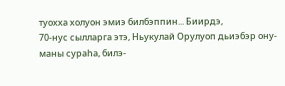туохха холуон эмиэ билбэппин... Биирдэ,
70-нус сылларга этэ, Ньукулай Орулуоп дьиэбэр ону-маны сураһа, билэ-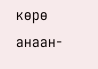көрө анаан-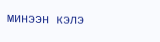минээн кэлэ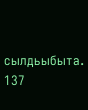сылдьыбыта.
137